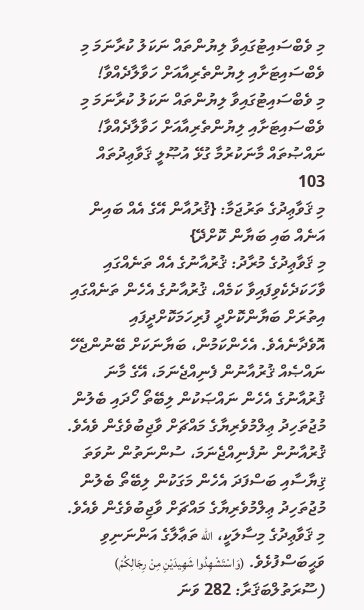މި ވެބްސައިޓުގައިވާ ލިޔުންތައް ނަކަލު ކުރާނަމަ މި ވެބްސައިޓަށާއި ލިޔުންތެރިއާއަށް ހަވާލާދެއްވާ!
މި ވެބްސައިޓުގައިވާ ލިޔުންތައް ނަކަލު ކުރާނަމަ މި ވެބްސައިޓަށާއި ލިޔުންތެރިއާއަށް ހަވާލާދެއްވާ!
ނައްޞުތައް މާނަކުރުމާ ގުޅޭ އުޞޫލީ ޤަވާޢިދުތައް 103
މި ޤަވާޢިދުގެ ތަރުޖަމާ: {ޤުރުއާން އޭގެ އެއް ބައިން އަނެއް ބައި ބަޔާން ކޮށްދޭ}
މި ޤަވާޢިދުގެ މުރާދު: ޤުރުއާނުގެ އެއް ތަނެއްގައި ވާހަކަދެކެވިފައިވާ ކަމެއް، ޤުރުއާނުގެ އެހެން ތަނެއްގައި އިތުރަށް ބަޔާންކޮށްދީ ފުރިހަމަކޮށްދީފައި އޮވެދާނެއެވެ. އެހެންކަމުން، ބަޔާނަކަށް ބޭނުންޖެހޭ ނައްޞެއް ޤުރުއާނުން ފެނިއްޖެނަމަ، އޭގެ މާނަ ޤުރުއާނުގެ އެހެން ނައްޞަކުން ލިބޭތޯ ހޯދައި ބެލުން މުޖުތަހިދު ޢިލްމުވެރިޔާގެ މައްޗަށް ވާޖިބުވެގެން ވެއެވެ. ޤުރުއާނުން ނުފެނިއްޖެނަމަ، ސުންނަތުން ނުވަތަ ޤިޔާސާއި ބަސްފަދަ އެހެން މަގަކުން ލިބޭތޯ ބެލުން މުޖުތަހިދު ޢިލްމުވެރިޔާގެ މައްޗަށް ވާޖިބުވެގެން ވެއެވެ.
މި ޤަވާޢިދުގެ މިސާލަކީ، الله ތަޢާލާގެ އަންނަނިވި ވަޙީބަސްފުޅެވެ. (وَاسْتَشْهِدُوا شَهِيدَيْنِ مِنْ رِجَالِكُمْ) (ސޫރަތުލްބަޤަރާ: 282 ވަނަ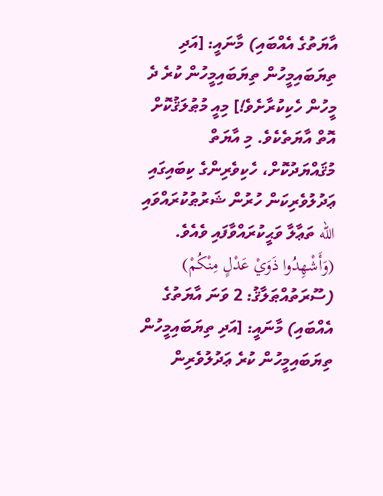އާޔަތުގެ އެއްބައި) މާނައީ: [އަދި ތިޔަބައިމީހުން ތިޔަބައިމީހުން ކުރެ ދެ މީހުން ހެކިކުރާށެވެ!] މިއީ މުޠުލަޤުކޮށް އޮތް އާޔަތެކެވެ. މި އާޔަތް މުޤައްޔަދުކޮށް، ހެކިވެރިންގެ ކިބައިގައި ޢަދުލުވެރިކަން ހުރުން ޝަރުޠުކުރައްވައި الله ތަޢާލާ ވަޙީކުރައްވާފައި ވެއެވެ. (وَأَشْهِدُوا ذَوَيْ عَدْلٍ مِنْكُمْ) (ސޫރަތުއްޠަލާޤު: 2 ވަނަ އާޔަތުގެ އެއްބައި) މާނައީ: [އަދި ތިޔަބައިމީހުން ތިޔަބައިމީހުން ކުރެ ޢަދުލުވެރިން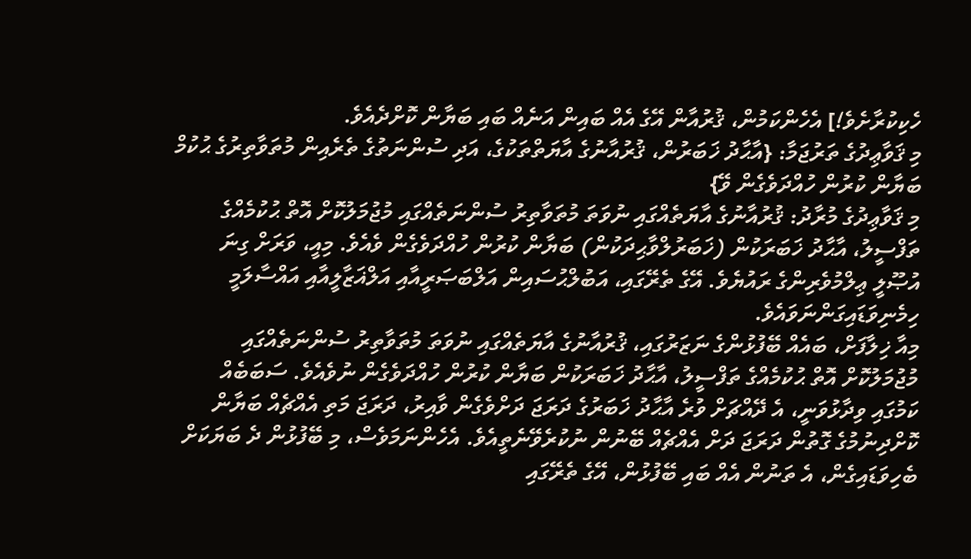ހެކިކުރާށެވެ!] އެހެންކަމުން، ޤުރުއާން އޭގެ އެއް ބައިން އަނެއް ބައި ބަޔާން ކޮށްދެއެވެ.
މި ޤަވާޢިދުގެ ތަރުޖަމާ: {އާޙާދު ޚަބަރުން، ޤުރުއާނުގެ އާޔަތްތަކުގެ، އަދި ސުންނަތުގެ ތެރެއިން މުތަވާތިރުގެ ޙުކުމް ބަޔާން ކުރުން ހުއްދަވެގެން ވޭ}
މި ޤަވާޢިދުގެ މުރާދު: ޤުރުއާނުގެ އާޔަތެއްގައި ނުވަތަ މުތަވާތިރު ސުންނަތެއްގައި މުޖުމަލުކޮށް އޮތް ޙުކުމެއްގެ ތަފްސީލު، އާޙާދު ޚަބަރަކުން (ޚަބަރުލްވާޙިދަކުން) ބަޔާން ކުރުން ހުއްދަވެގެން ވެއެވެ. މިއީ، ވަރަށް ގިނަ އުޞޫލީ ޢިލްމުވެރިންގެ ރައުޔެވެ. އޭގެ ތެރޭގައި، އަބުލްޙުސައިން އަލްބަޞަރީއާއި އަލްޣަޒާލީއާއި އައްސާލަމީ ހިމެނިވަޑައިގަންނަވައެވެ.
މިއާ ޚިލާފަށް، ބައެއް ބޭފުޅުންގެ ނަޒަރުގައި، ޤުރުއާނުގެ އާޔަތެއްގައި ނުވަތަ މުތަވާތިރު ސުންނަތެއްގައި މުޖުމަލުކޮށް އޮތް ޙުކުމެއްގެ ތަފްސީލު، އާޙާދު ޚަބަރަކުން ބަޔާން ކުރުން ހުއްދަވެގެން ނުވެއެވެ. ސަބަބެއް ކަމުގައި ވިދާޅުވަނީ، އެ ދޭއްޗަށް ވުރެ އާޙާދު ޚަބަރުގެ ދަރަޖަ ދަށްވެގެން ވާއިރު، ދަރަޖަ މަތި އެއްޗެއް ބަޔާން ކޮށްދިނުމުގެ ގޮތުން ދަރަޖަ ދަށް އެއްޗެއް ބޭނުން ނުކުރެވޭނެތީއެވެ. އެހެންނަމަވެސް، މި ބޭފުޅުން ދެ ބަޔަކަށް ބެހިވަޑައިގެން، އެ ތަނުން އެއް ބައި ބޭފުޅުން، އޭގެ ތެރޭގައި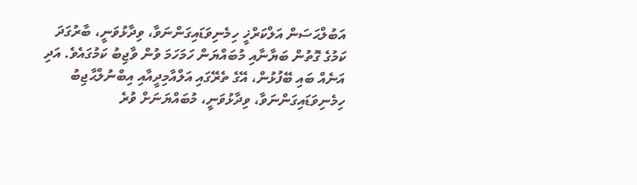އަބުލްޙަސަން އަލްކަރްޚީ ހިމެނިވަޑައިގަންނަވާ، ވިދާޅުވަނީ، ބާރުގަދަ ކަމުގެ ގޮތުން ބަޔާނާއި މުބައްޔަން ހަމަހަމަ ވުން ވާޖިބު ކަމުގައެވެ. އަދި އަނެއް ބައި ބޭފުޅުން، އޭގެ ތެރޭގައި އަލްއާމިދީއާއި އިބްނުލްޙާޖިބު ހިމެނިވަޑައިގަންނަވާ، ވިދާޅުވަނީ، މުބައްޔަނަށް ވުރެ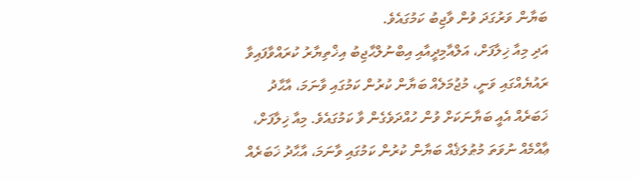ބަޔާން ވަރުގަދަ ވުން ވާޖިބު ކަމުގައެވެ.
އަދި މިއާ ޚިލާފަށް، އަލްއާމިދީއާއި އިބްނުލްޙާޖިބު އިޚްތިޔާރު ކުރައްވާފައިވާ ރައުޔެއްގައި ވަނީ، މުޖުމަލެއް ބަޔާން ކުރުން ކަމުގައި ވާނަމަ، އާޙާދު ޚަބަރެއް އެއީ ބަޔާނަކަށް ވުން ހުއްދަވެގެން ވާ ކަމުގައެވެ. މިއާ ޚިލާފަށް، ޢާއްމެއް ނުވަތަ މުޠުލަޤެއް ބަޔާން ކުރުން ކަމުގައި ވާނަމަ، އާޙާދު ޚަބަރެއް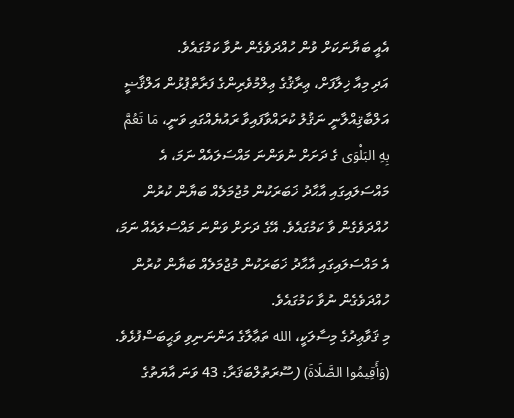އެއީ ބަޔާނަކަށް ވުން ހުއްދަވެގެން ނުވާ ކަމުގައެވެ.
އަދި މިއާ ޚިލާފަށް، ޢިރާޤުގެ ޢިލްމުވެރިންގެ ފަރާތްޕުޅުން އަލްޤާޟީ އަލްބާޤިއްލާނީ ނަޤުލު ކުރައްވާފައިވާ ރައުޔެއްގައި ވަނީ، مَا تَعُمَّ بِهِ البَلْوَى ގެ ދަށަށް ނުވަންނަ މައްސަލައެއް ނަމަ، އެ މައްސަލައިގައި އާޙާދު ޚަބަރަކުން މުޖުމަލެއް ބަޔާން ކުރުން ހުއްދަވެގެން ވާ ކަމުގައެވެ. އޭގެ ދަށަށް ވަންނަ މައްސަލައެއް ނަމަ، އެ މައްސަލައިގައި އާޙާދު ޚަބަރަކުން މުޖުމަލެއް ބަޔާން ކުރުން ހުއްދަވެގެން ނުވާ ކަމުގައެވެ.
މި ޤަވާޢިދުގެ މިސާލަކީ، الله ތަޢާލާގެ އަންނަނިވި ވަޙީބަސްފުޅެވެ. (وَأَقِيمُوا الصَّلَاةَ) (ސޫރަތުލްބަޤަރާ: 43 ވަނަ އާޔަތުގެ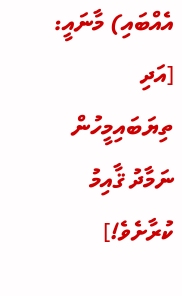އެއްބައި) މާނައީ: [އަދި ތިޔަބައިމީހުން ނަމާދު ޤާއިމު ކުރާށެވެ!]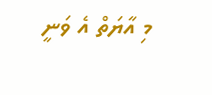މި އާޔަތް އެ ވަނީ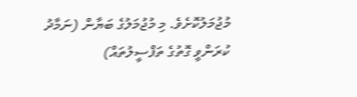މުޖުމަލުކޮށެވެ. މި މުޖުމަލުގެ ބަޔާން (ނަމާދު ކުރަންވީ ގޮތުގެ ތަފްސީލުތައް)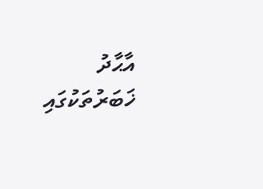އާޙާދު ޚަބަރުތަކުގައި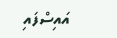އައިސްފައި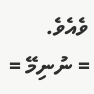ވެއެވެ.
= ނުނިމޭ =